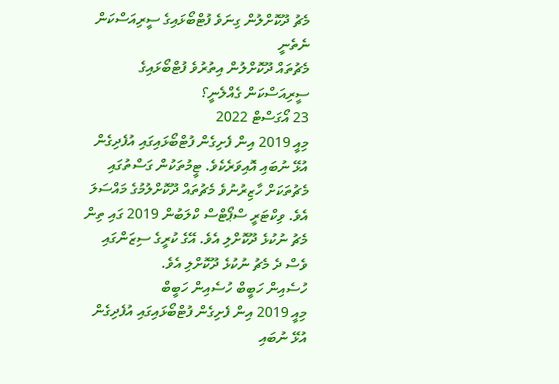މެޗު ދޫކޮށްލުން ގިނަވެ ފުޓްބޯޅައިގެ ސީރިއަސްކަން ނެތެނީ
މެޗުތައް ދޫކޮށްލުން އިތުރުވެ ފުޓްބޯޅައިގެ ސީރިއަސްކަން ގެއްލެނީ؟
23 އޯގަސްޓް 2022
މިއީ 2019 އިން ފެށިގެން ފުޓްބޯޅައިގައި އުފެދިގެން އުޅޭ ނުބައި އޮއިވަރެކެވެ. ޓީމުތަކުން ގަސްތުގައި މެޗުތަކަށް ހާޒިރުނުވެ މެޗުތައް ދޫކޮށްލުމުގެ މައްސަލަ އެވެ. ވިކްޓަރީ ސްޕޯޓްސް ކްލަބުން 2019 ގައި ތިން މެޗު ނުކުޅެ ދޫކޮށްލި އެވެ. އޭގެ ކުރީގެ ސިޒަންގައި ވެސް ދެ މެޗު ނުކުޅެ ދޫކޮށްލި އެވެ.
ހުސެއިން ހަބީބް ހުސެއިން ހަބީބް
މިއީ 2019 އިން ފެށިގެން ފުޓްބޯޅައިގައި އުފެދިގެން އުޅޭ ނުބައި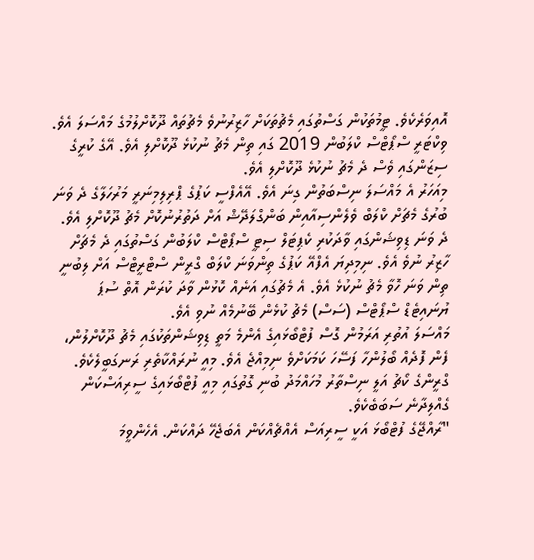އޮއިވަރެކެވެ. ޓީމުތަކުން ގަސްތުގައި މެޗުތަކަށް ހާޒިރުނުވެ މެޗުތައް ދޫކޮށްލުމުގެ މައްސަލަ އެވެ. ވިކްޓަރީ ސްޕޯޓްސް ކްލަބުން 2019 ގައި ތިން މެޗު ނުކުޅެ ދޫކޮށްލި އެވެ. އޭގެ ކުރީގެ ސިޒަންގައި ވެސް ދެ މެޗު ނުކުޅެ ދޫކޮށްލި އެވެ.
މިއަހަރު އެ މައްސަލަ ނިސްބަތުން ގިނަ އެވެ. އޭއެފްސީ ކަޕުގެ ޕްރިލިމިނަރީ މަރުހަލާގެ ދެ ވަނަ ބުރުގެ މެޗަށް ކްލަބް ވެލެންސިއާއިން ބަންގްލަދޭޝް އަށް ދަތުރުނުކޮށް މެޗު ދޫކޮށްލި އެވެ. ދެ ވަނަ ޑިވިޝަންގައި ވާދަކުރި ކެޕިޓަލް ސިޓީ ސްޕޯޓްސް ކްލަބުން ގަސްތުގައި ދެ މެޗަށް ހާޒިރު ނުވެ އެވެ. ނިމިދިޔަ އެފްއޭ ކަޕުގެ ތިންވަނަ ކްލަބް ގްރީން ސްޓްރީޓްސް އަށް ލިބުނީ ތިން ވަނަ ހޮވާ މެޗު ނުކުޅެ އެވެ. އެ މެޗުގައި އަނެއް ކޮޅުން ވާދަ ކުރަން އޮތް ސުޕަ ޔުނައިޓެޑް ސްޕޯޓްސް (ސަސް) މެޗު ކުޅެން ބޭނުމެއް ނުވި އެވެ.
މައްސަލަ އުތުރި އަރަމުން ގޮސް ފުޓްބޯޅައިގެ އެންމެ މަތީ ޑިވިޝަންތަކުގައި މެޗު ދޫކޮށްލުން، ފެން ފޮދެއް ބޯލުންހާ ފަސޭހަ ކަމަކަށްވެ ނިމިއްޖެ އެވެ. މިއީ ނުރައްކާތެރި ރަނގަބީލެކެވެ. ގްރީންގެ ކޯޗު އަލީ ނިސްތާރު މުހައްމަދު ބުނި ގޮތުގައި މިއީ ފުޓްބޯޅައިގެ ސީރިއަސްކަން ގެއްލިދާނެ ސަބަބެކެވެ.
"ރާއްޖޭގެ ފުޓްބޯޅަ އަކީ ސީރިއަސް އެއްޗެއްކަން އެބަޖެހޭ ދައްކަން. އެހެންވީމަ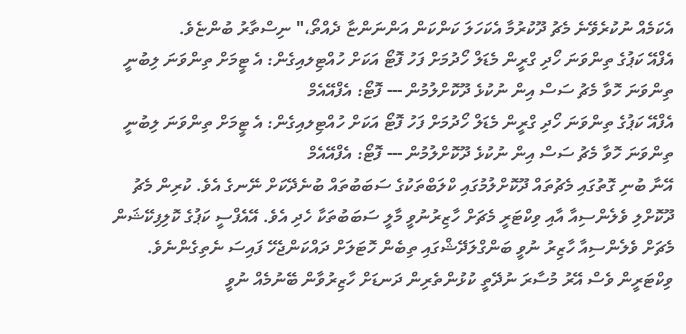އެކަމެއް ނުކުރެވޭނެ މެޗު ދޫކުރުމާ އެކަހަލަ ކަންކަން އަންނަންޏާ ދެއްތޯ،" ނިސްތާރު ބުންޏެވެ.
އެފްއޭ ކަޕުގެ ތިންވަނަ ހޯދި ގްރީން މެޑަލް ހޯދުމަށް ފަހު ފޮޓޯ އަކަށް ހުއްޓިލއިގެން: އެ ޓީމަށް ތިންވަނަ ލިބުނީ ތިންވަނަ ހޮވާ މެޗު ސަސް އިން ނުކުޅެ ދޫކޮށްލުމުން --- ފޮޓޯ: އެފްއޭއެމް
އެފްއޭ ކަޕުގެ ތިންވަނަ ހޯދި ގްރީން މެޑަލް ހޯދުމަށް ފަހު ފޮޓޯ އަކަށް ހުއްޓިލއިގެން: އެ ޓީމަށް ތިންވަނަ ލިބުނީ ތިންވަނަ ހޮވާ މެޗު ސަސް އިން ނުކުޅެ ދޫކޮށްލުމުން --- ފޮޓޯ: އެފްއޭއެމް
އޭނާ ބުނި ގޮތުގައި މެޗުތައް ދޫކޮށްލުމުގައި ކްލަބްތަކުގެ ސަބަބުތައް ބުނެދޭކަށް ނޭނގެ އެވެ. ކުރިން މެޗު ދޫކޮށްލި ވެލެންސިއާ އާއި ވިކްޓަރީ މެޗަށް ހާޒިރުނުވީ މާލީ ސަބަބުތަކާ ހެދި އެވެ. އޭއެފްސީ ކަޕުގެ ކޮލިފިކޭޝަން މެޗަށް ވެލެންސިއާ ހާޒިރު ނުވީ ބަންގްލަދޭޝްގައި ތިބެން ހޮޓަލަށް ދައްކަންޖެހޭ ފައިސަ ނެތިގެންނެވެ. ވިކްޓަރީން ވެސް އޭރު މުސާރަ ނުދޭތީ ކުޅުންތެރިން ދަނޑަށް ހާޒިރުވާން ބޭނުމެއް ނުވީ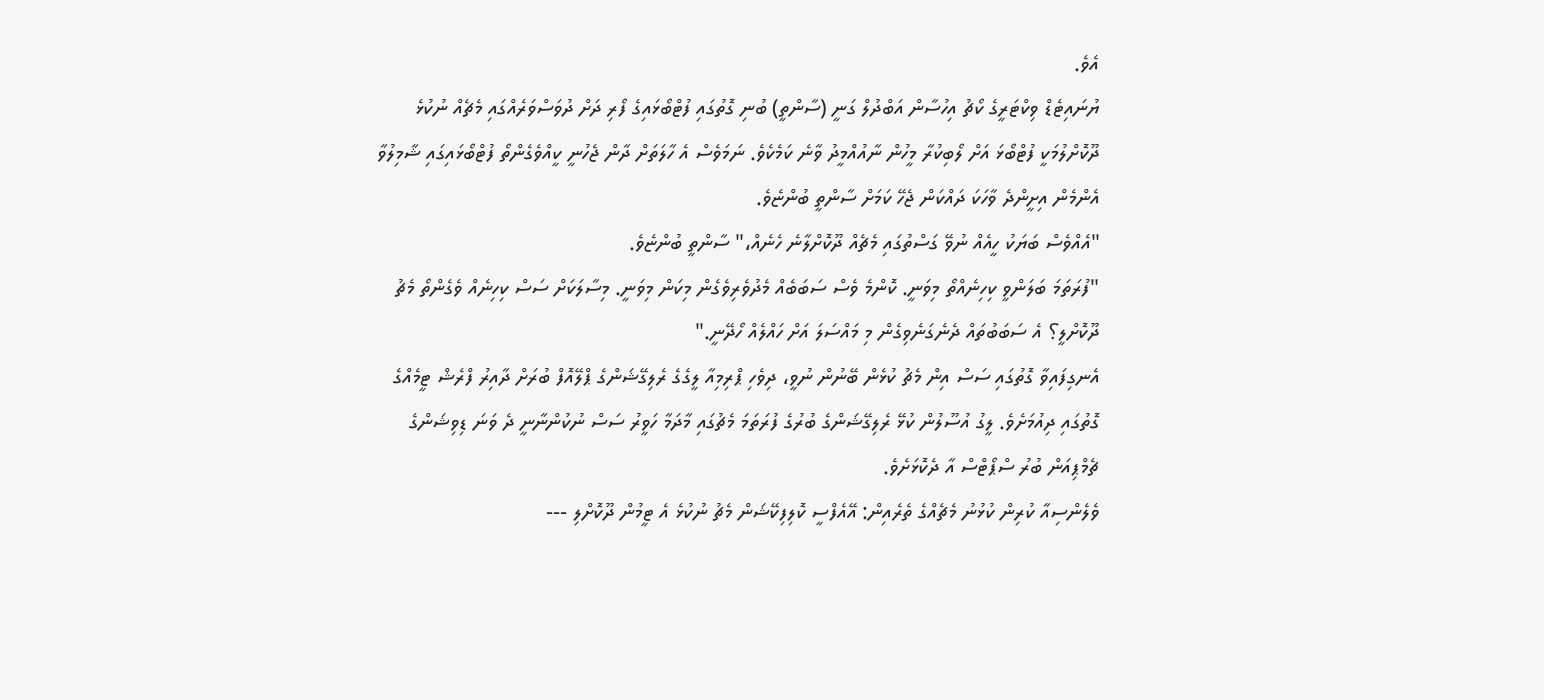އެވެ.
ޔުނައިޓެޑް ވިކްޓަރީގެ ކޯޗު އިހުސާން އަބްދުލް ގަނީ (ސާންތީ) ބުނި ގޮތުގައި ފުޓްބޯޅައިގެ ފޯރި ދަށް ދުވަސްވަރެއްގައި މެޗެއް ނުކުޅެ ދޫކޮށްލުމަކީ ފުޓްބޯޅަ އަށް ލޯބިކުރާ މީހުން ނާއުއްމީދު ވާނެ ކަމެކެވެ. ނަމަވެސް އެ ހާލަތަށް ދާން ޖެހުނީ ކީއްވެގެންތޯ ފުޓްބޯޅައިގައި ޝާމިލުވާ އެންމެން އިށީންދެ ވާހަކަ ދައްކަން ޖެހޭ ކަމަށް ސާންތީ ބުންޏެވެ.
"އެއްވެސް ބަޔަކު ހީއެއް ނުވޭ ގަސްތުގައި މެޗެއް ދޫކޮށްލާނެ ހެނެއް،" ސާންތީ ބުންޏެވެ.
"ފުރަތަމަ ބަލަންވީ ކިހިނެއްތޯ މިވަނީ. ކޮންމެ ވެސް ސަބަބެއް މެދުވެރިވެގެން މިކަން މިވަނީ. މިސާލަކަށް ސަސް ކިހިނެއް ވެގެންތޯ މެޗު ދޫކޮށްލީ؟ އެ ސަބަބުތައް ދެނެގަނެވިގެން މި މައްސަލަ އަށް ހައްލެއް ހޯދޭނީ."
އެނގިފައިވާ ގޮތުގައި ސަސް އިން މެޗު ކުޅެން ބޭނުން ނުވީ، ދިވެހި ޕްރިމިއާ ލީގެގެ ރެލިގޭޝަންގެ ޕްލޭއޮފް ބުރަށް ދާއިރު ފްރެޝް ޓީމެއްގެ ގޮތުގައި ދިއުމަށެވެ. ލީގު އުސޫލުން ކުޅޭ ރެލިގޭޝަންގެ ބުރުގެ ފުރަތަމަ މެޗުގައި މާދަމާ ހަވީރު ސަސް ނުކުންނާނީ ދެ ވަނަ ޑިވިޝަންގެ ޗެމްޕިއަން ބުރު ސްޕޯޓްސް އާ ދެކޮޅަށެވެ.
ވެލެންސިއާ ކުރިން ކުޅުނު މެޗެއްގެ ތެރެއިން: އޭއެފްސީ ކޮލިފިކޭޝަން މެޗު ނުކުޅެ އެ ޓީމުން ދޫކޮށްލި ---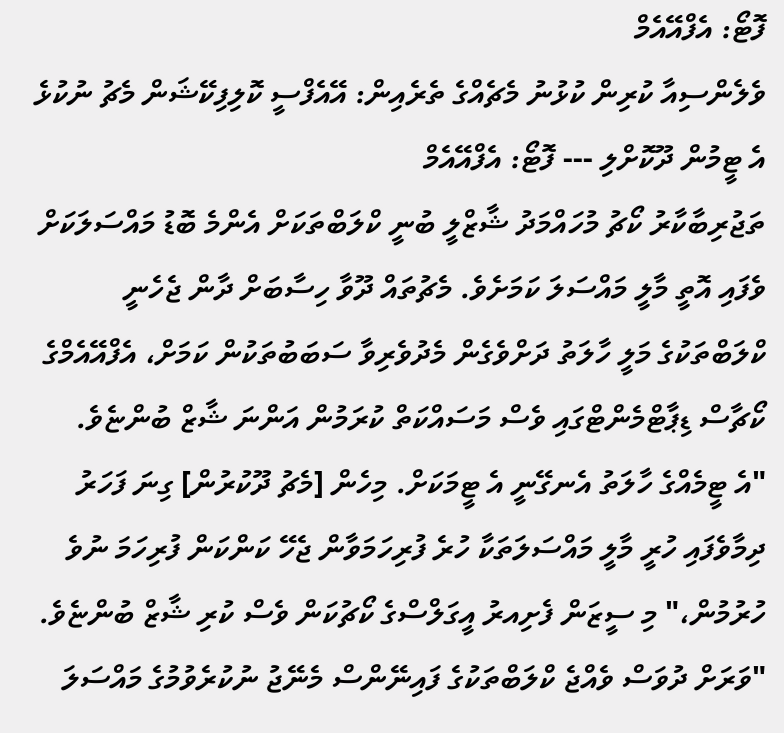ފޮޓޯ: އެފްއޭއެމް
ވެލެންސިއާ ކުރިން ކުޅުނު މެޗެއްގެ ތެރެއިން: އޭއެފްސީ ކޮލިފިކޭޝަން މެޗު ނުކުޅެ އެ ޓީމުން ދޫކޮށްލި --- ފޮޓޯ: އެފްއޭއެމް
ތަޖުރިބާކާރު ކޯޗު މުހައްމަދު ޝާޒްލީ ބުނީ ކްލަބްތަކަށް އެންމެ ބޮޑު މައްސަލަކަށް ވެފައި އޮތީ މާލީ މައްސަލަ ކަމަށެވެ. މެޗުތައް ދޫވާ ހިސާބަށް ދާން ޖެހެނީ ކްލަބްތަކުގެ މަލީ ހާލަތު ދަށްވެގެން މެދުވެރިވާ ސަބަބުތަކުން ކަމަށް، އެފްއޭއެމްގެ ކޯޗާސް ޑިޕާޓްމެންޓްގައި ވެސް މަސައްކަތް ކުރަމުން އަންނަ ޝާޒް ބުންޏެވެ.
"އެ ޓީމެއްގެ ހާލަތު އެނގޭނީ އެ ޓީމަކަށް. މިހެން [މެޗު ދޫކުރުން] ގިނަ ފަހަރު ދިމާވެފައި ހުރީ މާލީ މައްސަލަތަކާ ހުރެ ފުރިހަމަވާން ޖެހޭ ކަންކަން ފުރިހަމަ ނުވެ ހުރުމުން،" މި ސީޒަން ފެށިއރު އީގަލްސްގެ ކޯޗުކަން ވެސް ކުރި ޝާޒް ބުންޏެވެ.
"ވަރަށް ދުވަސް ވެއްޖެ ކްލަބްތަކުގެ ފައިނޭންސް މެނޭޖު ނުކުރެވުމުގެ މައްސަލަ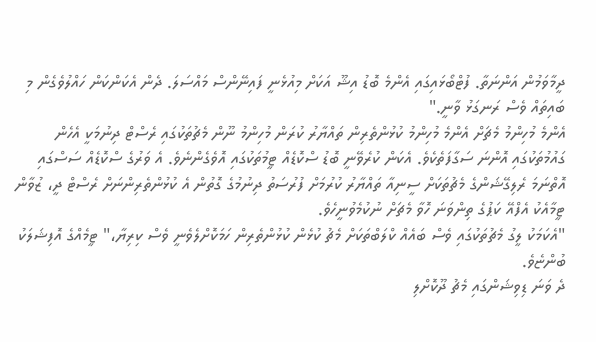ދީމާވަމުން އަންނަތާ. ފުޓްބޯޅައިގައި އެންމެ ބޮޑު އިޝޫ އަކަށް މިއުޅެނީ ފައިނޭންސް މައްސަލަ. ދެން އެކަންކަން ހައްލުވެގެން މި ބައިތައް ވެސް ރަނގަޅު ވާނީ."
އެންމެ މުހިންމު މެޗަށް އެންމެ މުހިންމު ކުޅުންތެރިން ތައްޔާރު ކުރަން މުހިންމު ނޫން މެޗުތަކުގައި ރެސްޓް ދިނުމަކީ އެހެން ގައުމުތަކުގައި އޮންނަ ސަގާފަތެކެވެ. އެކަން ކުރެވޭނީ ބޮޑު ސްކޮޑެއް ޓީމުތަކުގައި އޮވެގެންނެވެ. އެ ވަރުގެ ސްކޮޑެއް ސަސްގައި އޮތްނަމަ ރެލިގޭޝަންގެ މެޗުތަކަށް ސީނިއާ ތައްޔާރު ކުރުމަށް ފުރުސަތު ދިނުމުގެ ގޮތުން އެ ކުޅުންތެރިންނަށް ރެސްޓް ދީ، ޒުވާން ޓީމާއެކު އެފްއޭ ކަޕުގެ ތިންވަނަ ހޮވާ މެޗަށް ނުކުމެވުނީހެވެ.
"އެކަމަކު ލީގު މެޗުތަކުގައި ވެސް ބައެއް ކްލަބްތަކަށް މެޗު ކުޅެން ކުޅުންތެރިން ހަމަކޮށްލެވެނީ ވެސް ކިރިޔާ،" ޓީމެއްގެ އޮފިޝަލަކު ބުންޏެވެ.
ދެ ވަނަ ޑިވިޝަންގައި މެޗު ދޫކޮށްލި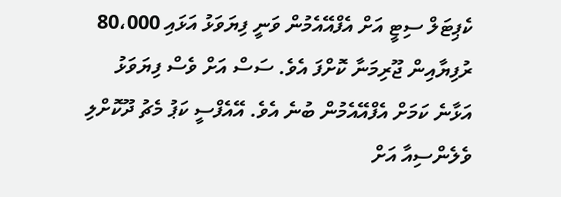ކެޕިޓަލް ސިޓީ އަށް އެފްއޭއެމުން ވަނީ ފިޔަވަޅު އަޅައި 80،000 ރުފިޔާއިން ޖޫރިމަނާ ކޮށްފަ އެވެ. ސަސް އަށް ވެސް ފިޔަވަޅު އަޅާނެ ކަމަށް އެފްއޭއެމުން ބުނެ އެވެ. އޭއެފްސީ ކަޕު މެޗު ދޫކޮށްލި ވެލެންސިއާ އަށް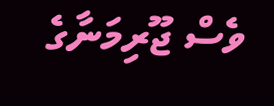ވެސް ޖޫރިމަނާގެ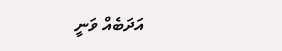އަދަބެއް ވަނީ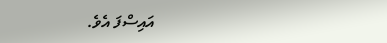އައިސްފަ އެވެ.